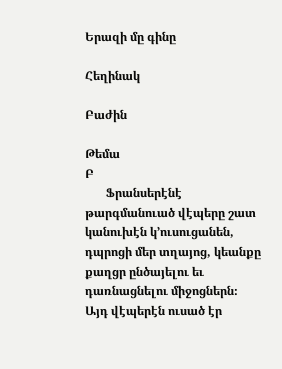Երազի մը գինը

Հեղինակ

Բաժին

Թեմա
Բ
       Ֆրանսերէնէ թարգմանուած վէպերը շատ կանուխէն կ՚ուսուցանեն, դպրոցի մեր տղայոց, կեանքը քաղցր ընծայելու եւ դառնացնելու միջոցներն։ Այդ վէպերէն ուսած էր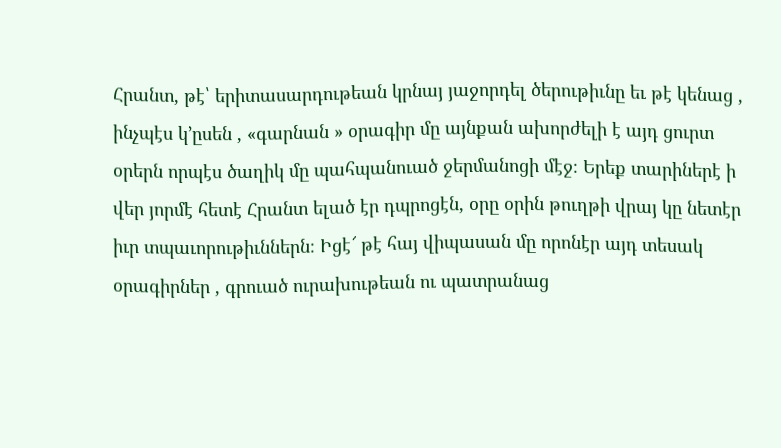Հրանտ, թէ՝ երիտասարդութեան կրնայ յաջորդել ծերութիւնը եւ թէ կենաց , ինչպէս կ՚ըսեն , «գարնան » օրագիր մը այնքան ախորժելի է այդ ցուրտ օրերն որպէս ծաղիկ մը պահպանուած ջերմանոցի մէջ։ Երեք տարիներէ ի վեր յորմէ հետէ Հրանտ ելած էր դպրոցէն, օրը օրին թուղթի վրայ կը նետէր իւր տպաւորութիւններն։ Իցէ՜ թէ հայ վիպասան մը որոնէր այդ տեսակ օրագիրներ , գրուած ուրախութեան ու պատրանաց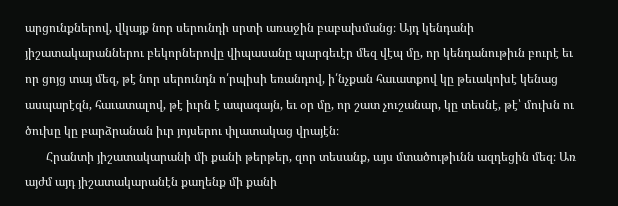արցունքներով, վկայք նոր սերունդի սրտի առաջին բաբախմանց։ Այդ կենդանի յիշատակարաններու բեկորներովը վիպասանը պարգեւէր մեզ վէպ մը, որ կենդանութիւն բուրէ եւ որ ցոյց տայ մեզ, թէ նոր սերունդն ո՛րպիսի եռանդով, ի՛նչքան հաւատքով կը թեւակոխէ կենաց ասպարէզն, հաւատալով, թէ իւրն է ապագայն, եւ օր մը, որ շատ չուշանար, կը տեսնէ, թէ՝ մուխն ու ծուխը կը բարձրանան իւր յոյսերու փլատակաց վրայէն։
       Հրանտի յիշատակարանի մի քանի թերթեր, զոր տեսանք, այս մտածութիւնն ազդեցին մեզ։ Առ այժմ այդ յիշատակարանէն քաղենք մի քանի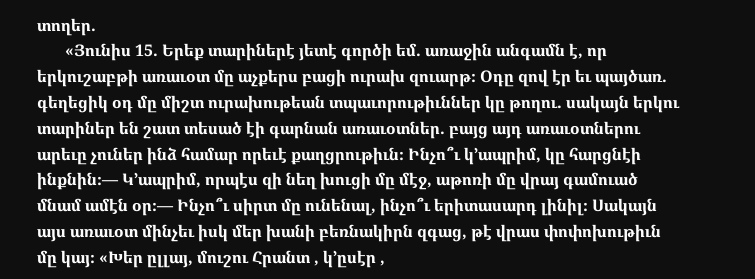տողեր.
       «Յունիս 15. Երեք տարիներէ յետէ գործի եմ. առաջին անգամն է, որ երկուշաբթի առաւօտ մը աչքերս բացի ուրախ զուարթ։ Օդը զով էր եւ պայծառ. գեղեցիկ օդ մը միշտ ուրախութեան տպաւորութիւններ կը թողու. սակայն երկու տարիներ են շատ տեսած էի գարնան առաւօտներ. բայց այդ առաւօտներու արեւը չուներ ինձ համար որեւէ քաղցրութիւն։ Ինչո՞ւ կ՚ապրիմ, կը հարցնէի ինքնին։— Կ՚ապրիմ, որպէս զի նեղ խուցի մը մէջ, աթոռի մը վրայ գամուած մնամ ամէն օր։— Ինչո՞ւ սիրտ մը ունենալ, ինչո՞ւ երիտասարդ լինիլ։ Սակայն այս առաւօտ մինչեւ իսկ մեր խանի բեռնակիրն զգաց, թէ վրաս փոփոխութիւն մը կայ։ «Խեր ըլլայ, մուշու Հրանտ , կ՚ըսէր ,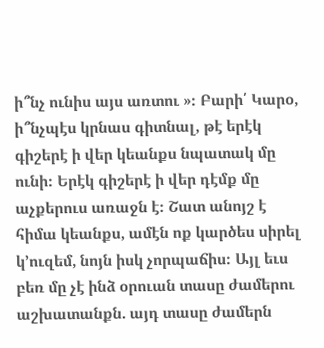ի՞նչ ունիս այս առտու »։ Բարի՛ Կարօ, ի՞նչպէս կրնաս գիտնալ, թէ երէկ գիշերէ ի վեր կեանքս նպատակ մը ունի։ Երէկ գիշերէ ի վեր դէմք մը աչքերուս առաջն է։ Շատ անոյշ է հիմա կեանքս, ամէն ոք կարծես սիրել կ՚ուզեմ, նոյն իսկ չորպաճիս։ Այլ եւս բեռ մը չէ ինձ օրուան տասը ժամերու աշխատանքն. այդ տասը ժամերն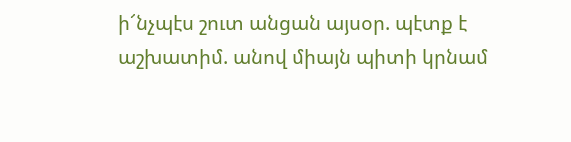ի՜նչպէս շուտ անցան այսօր. պէտք է աշխատիմ. անով միայն պիտի կրնամ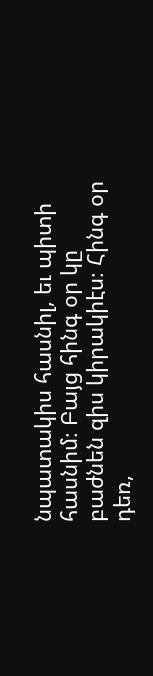նպատակիս հասնիլ, եւ պիտի հասնիմ։ Բայց հինգ օր կը բաժնեն զիս կիրակիէս։ Հինգ օր դեռ,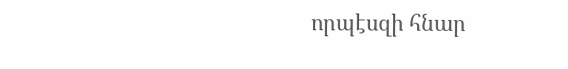որպէսզի հնար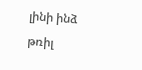լինի ինձ թռիլ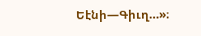Եէնի—Գիւղ…»։